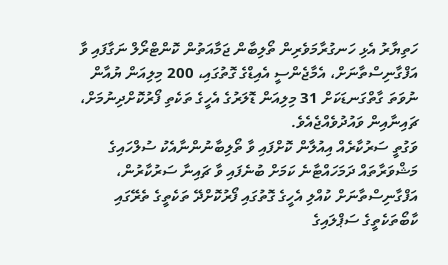ހަތިޔާރު އެޅި ހަނގުރާމަވެރިން ތޯލިބާން ޖަމާއަތުން ކޮންޓްރޯލް ނަގާފައި ވާ އަފްގާނިސްތާނަށް، އެމާޖެންސީ އެއިޑްގެ ގޮތުގައި، 200 މިލިއަން ޔުއާން ނުވަތަ ގާތްގަނޑަކަށް 31 މިލިއަން ޑޮލަރުގެ އެހީގެ ތަކެތި ފޯރުކޮށްދިނުމަށް، ޗައިނާއިން ވައުދުވެއްޖެއެވެ.
ވަގުތީ ސަރުކާރެއް އިއުލާން ކޮށްފައި ވާ ތޯލިބާނުންނާއެކު ސުލްހައިގެ މަޝްވަރާތައް ދަމަހައްޓާނެ ކަމަށް ބުނެފައި ވާ ޗައިނާ ސަރުކާރުން، އަފްގާނިސްތާނަށް ކުއްލި އެހީގެ ގޮތުގައި ފޯރުކޮށްދޭ ތަކެތީގެ ތެރޭގައި ކާބޯތަކެތީގެ ސަޕްލައިގެ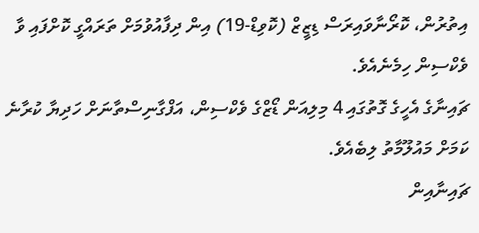އިތުރުން، ކޮރޯނާވައިރަސް ޑިޒީޒް (ކޮވިޑް-19) އިން ދިފާއުވުމަށް ތަރައްގީ ކޮށްފައި ވާ ވެކްސިން ހިމެނެއެވެ.
ޗައިނާގެ އެހީގެ ގޮތުގައި 4 މިލިއަން ޑޯޒްގެ ވެކްސިން، އަފްގާނިސްތާނަށް ހަދިޔާ ކުރާނެ ކަމަށް މައުލޫމާތު ލިބެއެވެ.
ޗައިނާއިން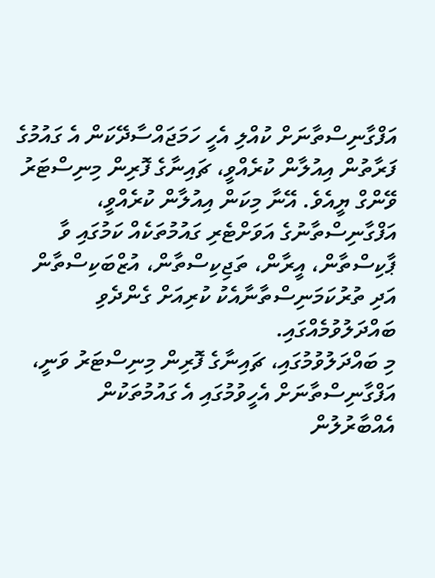އަފްގާނިސްތާނަށް ކުއްލި އެހީ ހަމަޖައްސާދޭކަން އެ ގައުމުގެ ފަރާތުން އިއުލާން ކުރެއްވީ، ޗައިނާގެ ފޮރިން މިނިސްޓަރު ވޭންގް ޔީއެވެ. އޭނާ މިކަން އިއުލާން ކުރެއްވީ، އަފްގާނިސްތާނުގެ އަވަށްޓެރި ގައުމުތަކެއް ކަމުގައި ވާ ޕާކިސްތާން، އީރާން، ތަޖިކިސްތާން، އުޒްބަކިސްތާން އަދި ތުރުކަމަނިސްތާނާއެކު ކުރިއަށް ގެންދެވި ބައްދަލުވުމެއްގައި.
މި ބައްދަލުވުމުގައި، ޗައިނާގެ ފޮރިން މިނިސްޓަރު ވަނީ، އަފްގާނިސްތާނަށް އެހީވުމުގައި އެ ގައުމުތަކުން އެއްބާރުލުން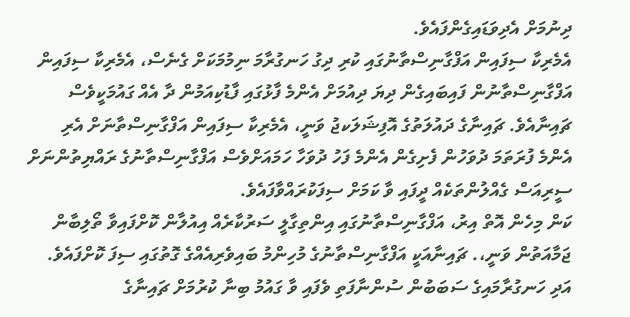ދިނުމަށް އެދިވަޑައިގެންފައެވެ.
އެމެރިކާ ސިފައިން އަފްގާނިސްތާނުގައި ކުރި ދިގު ހަނގުރާމަ ނިމުމަކަށް ގެނެސް، އެމެރިކާ ސިފައިން އަފްގާނިސްތާނުން ފައިބައިގެން ދިޔަ ދިއުމަށް އެންމެ ފާޅުގައި ފާޑުކިއަމުން ދާ އެއް ގައުމަކީވެސް ޗައިނާއެވެ. ޗައިނާގެ ދައުލަތުގެ އޮފިޝަލަކޖު ވަނީ، އެމެރިކާ ސިފައިން އަފްގާނިސްތާނަށް އެރި އެންމެ ފުރަތަމަ ދުވަހުން ފެށިގެން އެންމެ ފަހު ދުވަހާ ހަމައަށްވެސް އަފްގާނިސްތާނުގެ ރައްޔިތުންނަށް ސީރިއަސް ގެއްލުންތަކެއް ދީފައި ވާ ކަމަށް ސިފަކުރައްވާފައެވެ.
ކަން މިހެން އޮތް އިރު، އަފްގާނިސްތާނުގައި އިންތިގާލީ ސަރުކާރެއް އިއުލާން ކޮށްފައިވާ ތޯލިބާން ޖަމާއަތުން ވަނީ،. ޗައިނާއަކީ އަފްގާނިސްތާނުގެ މުހިންމު ބައިވެރިއެއްގެ ގޮތުގައި ސިފަ ކޮށްފައެވެ. އަދި ހަނގުރާމައިގެ ސަބަބުން ސުންނާފަތި ވެފައި ވާ ގައުމު ބިނާ ކުރުމަށް ޗައިނާގެ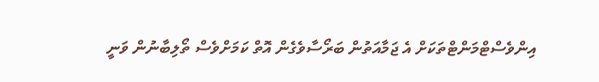އިންވެސްޓްމަންޓްތަކަށް އެ ޖަމާއަތުން ބަރޯސާވެގެން އޮތް ކަމަށްވެސް ތޯލިބާނުން ވަނީ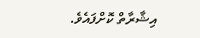އިޝާރާތް ކޮށްފައެވެ.